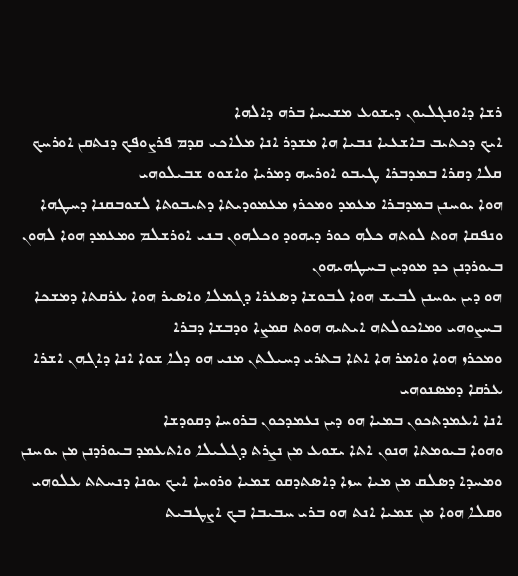ܪܫܐ ܕܐܘܢܓܠܝܘܢ ܕܝܫܘܥ ܡܫܝܚܐ ܒܪܗ ܕܐܠܗܐ
ܐܝܟ ܕܟܬܝܒ ܒܐܫܥܝܐ ܢܒܝܐ ܗܐ ܡܫܕܪ ܐܢܐ ܡܠܐܟܝ ܩܕܡ ܦܪܨܘܦܟ ܕܢܬܩܢ ܐܘܪܚܟ
ܩܠܐ ܕܩܪܐ ܒܡܕܒܪܐ ܛܝܒܘ ܐܘܪܚܗ ܕܡܪܝܐ ܘܐܫܘܘ ܫܒܝܠܘܗܝ
ܗܘܐ ܝܘܚܢܢ ܒܡܕܒܪܐ ܡܥܡܕ ܘܡܟܪܙ ܡܥܡܘܕܝܬܐ ܕܬܝܒܘܬܐ ܠܫܘܒܩܢܐ ܕܚܛܗܐ
ܘܢܦܩܐ ܗܘܬ ܠܘܬܗ ܟܠܗ ܟܘܪ ܕܝܗܘܕ ܘܟܠܗܘܢ ܒܢܝ ܐܘܪܫܠܡ ܘܡܥܡܕ ܗܘܐ ܠܗܘܢ ܒܝܘܪܕܢܢ ܟܕ ܡܘܕܝܢ ܒܚܛܗܝܗܘܢ
ܗܘ ܕܝܢ ܝܘܚܢܢ ܠܒܝܫ ܗܘܐ ܠܒܘܫܐ ܕܤܥܪܐ ܕܓܡܠܐ ܘܐܤܝܪ ܗܘܐ ܥܪܩܬܐ ܕܡܫܟܐ ܒܚܨܘܗܝ ܘܡܐܟܘܠܬܗ ܐܝܬܝܗ ܗܘܬ ܩܡܨܐ ܘܕܒܫܐ ܕܒܪܐ
ܘܡܟܪܙ ܗܘܐ ܘܐܡܪ ܗܐ ܐܬܐ ܒܬܪܝ ܕܚܝܠܬܢ ܡܢܝ ܗܘ ܕܠܐ ܫܘܐ ܐܢܐ ܕܐܓܗܢ ܐܫܪܐ ܥܪܩܐ ܕܡܤܢܘܗܝ
ܐܢܐ ܐܥܡܕܬܟܘܢ ܒܡܝܐ ܗܘ ܕܝܢ ܢܥܡܕܟܘܢ ܒܪܘܚܐ ܕܩܘܕܫܐ
ܘܗܘܐ ܒܝܘܡܬܐ ܗܢܘܢ ܐܬܐ ܝܫܘܥ ܡܢ ܢܨܪܬ ܕܓܠܝܠܐ ܘܐܬܥܡܕ ܒܝܘܪܕܢܢ ܡܢ ܝܘܚܢܢ
ܘܡܚܕܐ ܕܤܠܩ ܡܢ ܡܝܐ ܚܙܐ ܕܐܤܬܕܩܘ ܫܡܝܐ ܘܪܘܚܐ ܐܝܟ ܝܘܢܐ ܕܢܚܬܬ ܥܠܘܗܝ
ܘܩܠܐ ܗܘܐ ܡܢ ܫܡܝܐ ܐܢܬ ܗܘ ܒܪܝ ܚܒܝܒܐ ܒܟ ܐܨܛܒܝܬ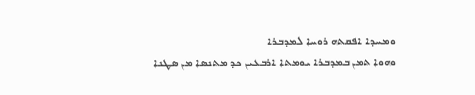ܘܡܚܕܐ ܐܦܩܬܗ ܪܘܚܐ ܠܡܕܒܪܐ
ܘܗܘܐ ܬܡܢ ܒܡܕܒܪܐ ܝܘܡܬܐ ܐܪܒܥܝܢ ܟܕ ܡܬܢܤܐ ܡܢ ܤܛܢܐ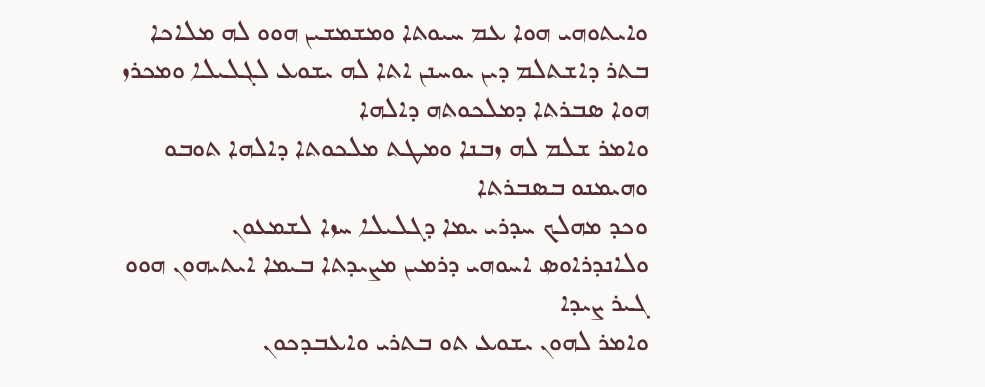ܘܐܝܬܘܗܝ ܗܘܐ ܥܡ ܚܝܘܬܐ ܘܡܫܡܫܝܢ ܗܘܘ ܠܗ ܡܠܐܟܐ
ܒܬܪ ܕܐܫܬܠܡ ܕܝܢ ܝܘܚܢܢ ܐܬܐ ܠܗ ܝܫܘܥ ܠܓܠܝܠܐ ܘܡܟܪܙ ܗܘܐ ܤܒܪܬܐ ܕܡܠܟܘܬܗ ܕܐܠܗܐ
ܘܐܡܪ ܫܠܡ ܠܗ ܙܒܢܐ ܘܡܛܬ ܡܠܟܘܬܐ ܕܐܠܗܐ ܬܘܒܘ ܘܗܝܡܢܘ ܒܤܒܪܬܐ
ܘܟܕ ܡܗܠܟ ܚܕܪܝ ܝܡܐ ܕܓܠܝܠܐ ܚܙܐ ܠܫܡܥܘܢ ܘܠܐܢܕܪܐܘܤ ܐܚܘܗܝ ܕܪܡܝܢ ܡܨܝܕܬܐ ܒܝܡܐ ܐܝܬܝܗܘܢ ܗܘܘ ܓܝܪ ܨܝܕܐ
ܘܐܡܪ ܠܗܘܢ ܝܫܘܥ ܬܘ ܒܬܪܝ ܘܐܥܒܕܟܘܢ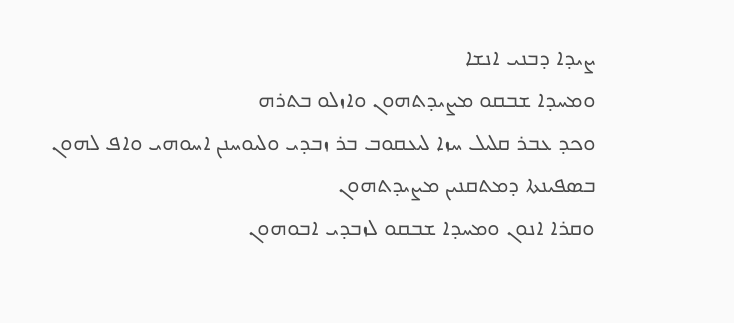ܨܝܕܐ ܕܒܢܝ ܐܢܫܐ
ܘܡܚܕܐ ܫܒܩܘ ܡܨܝܕܬܗܘܢ ܘܐܙܠܘ ܒܬܪܗ
ܘܟܕ ܥܒܪ ܩܠܝܠ ܚܙܐ ܠܝܥܩܘܒ ܒܪ ܙܒܕܝ ܘܠܝܘܚܢܢ ܐܚܘܗܝ ܘܐܦ ܠܗܘܢ ܒܤܦܝܢܬܐ ܕܡܬܩܢܝܢ ܡܨܝܕܬܗܘܢ
ܘܩܪܐ ܐܢܘܢ ܘܡܚܕܐ ܫܒܩܘ ܠܙܒܕܝ ܐܒܘܗܘܢ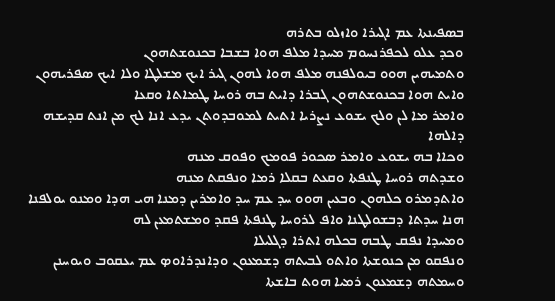ܒܤܦܝܢܬܐ ܥܡ ܐܓܝܪܐ ܘܐܙܠܘ ܒܬܪܗ
ܘܟܕ ܥܠܘ ܠܟܦܪܢܚܘܡ ܡܚܕܐ ܡܠܦ ܗܘܐ ܒܫܒܐ ܒܟܢܘܫܬܗܘܢ
ܘܬܡܝܗܝܢ ܗܘܘ ܒܝܘܠܦܢܗ ܡܠܦ ܗܘܐ ܠܗܘܢ ܓܝܪ ܐܝܟ ܡܫܠܛܐ ܘܠܐ ܐܝܟ ܤܦܪܝܗܘܢ
ܘܐܝܬ ܗܘܐ ܒܟܢܘܫܬܗܘܢ ܓܒܪܐ ܕܐܝܬ ܒܗ ܪܘܚܐ ܛܡܐܬܐ ܘܩܥܐ
ܘܐܡܪ ܡܐ ܠܢ ܘܠܟ ܝܫܘܥ ܢܨܪܝܐ ܐܬܝܬ ܠܡܘܒܕܘܬܢ ܝܕܥ ܐܢܐ ܠܟ ܡܢ ܐܢܬ ܩܕܝܫܗ ܕܐܠܗܐ
ܘܟܐܐ ܒܗ ܝܫܘܥ ܘܐܡܪ ܤܟܘܪ ܦܘܡܟ ܘܦܘܩ ܡܢܗ
ܘܫܕܬܗ ܪܘܚܐ ܛܢܦܬܐ ܘܩܥܬ ܒܩܠܐ ܪܡܐ ܘܢܦܩܬ ܡܢܗ
ܘܐܬܕܡܪܘ ܟܠܗܘܢ ܘܒܥܝܢ ܗܘܘ ܚܕ ܥܡ ܚܕ ܘܐܡܪܝܢ ܕܡܢܐ ܗܝ ܗܕܐ ܘܡܢܘ ܝܘܠܦܢܐ ܗܢܐ ܚܕܬܐ ܕܒܫܘܠܛܢܐ ܘܐܦ ܠܪܘܚܐ ܛܢܦܬܐ ܦܩܕ ܘܡܫܬܡܥܢ ܠܗ
ܘܡܚܕܐ ܢܦܩ ܛܒܗ ܒܟܠܗ ܐܬܪܐ ܕܓܠܝܠܐ
ܘܢܦܩܘ ܡܢ ܟܢܘܫܬܐ ܘܐܬܘ ܠܒܝܬܗ ܕܫܡܥܘܢ ܘܕܐܢܕܪܐܘܤ ܥܡ ܝܥܩܘܒ ܘܝܘܚܢܢ
ܘܚܡܬܗ ܕܫܡܥܘܢ ܪܡܝܐ ܗܘܬ ܒܐܫܬܐ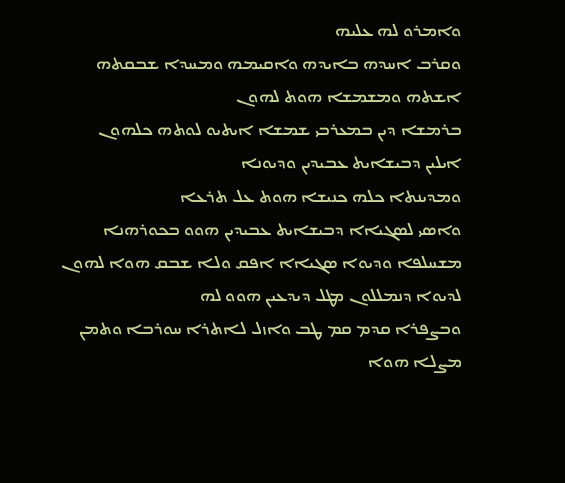ܘܐܡܪܘ ܠܗ ܥܠܝܗ
ܘܩܪܒ ܐܚܕܗ ܒܐܝܕܗ ܘܐܩܝܡܗ ܘܡܚܕܐ ܫܒܩܬܗ ܐܫܬܗ ܘܡܫܡܫܐ ܗܘܬ ܠܗܘܢ
ܒܪܡܫܐ ܕܝܢ ܒܡܥܪܒܝ ܫܡܫܐ ܐܝܬܝܘ ܠܘܬܗ ܟܠܗܘܢ ܐܝܠܝܢ ܕܒܝܫܐܝܬ ܥܒܝܕܝܢ ܘܕܝܘܢܐ
ܘܡܕܝܢܬܐ ܟܠܗ ܟܢܝܫܐ ܗܘܬ ܥܠ ܬܪܥܐ
ܘܐܤܝ ܠܤܓܝܐܐ ܕܒܝܫܐܝܬ ܥܒܝܕܝܢ ܗܘܘ ܒܟܘܪܗܢܐ ܡܫܚܠܦܐ ܘܕܝܘܐ ܤܓܝܐܐ ܐܦܩ ܘܠܐ ܫܒܩ ܗܘܐ ܠܗܘܢ ܠܕܝܘܐ ܕܢܡܠܠܘܢ ܡܛܠ ܕܝܕܥܝܢ ܗܘܘ ܠܗ
ܘܒܨܦܪܐ ܩܕܡ ܩܡ ܛܒ ܘܐܙܠ ܠܐܬܪܐ ܚܘܪܒܐ ܘܬܡܢ ܡܨܠܐ ܗܘܐ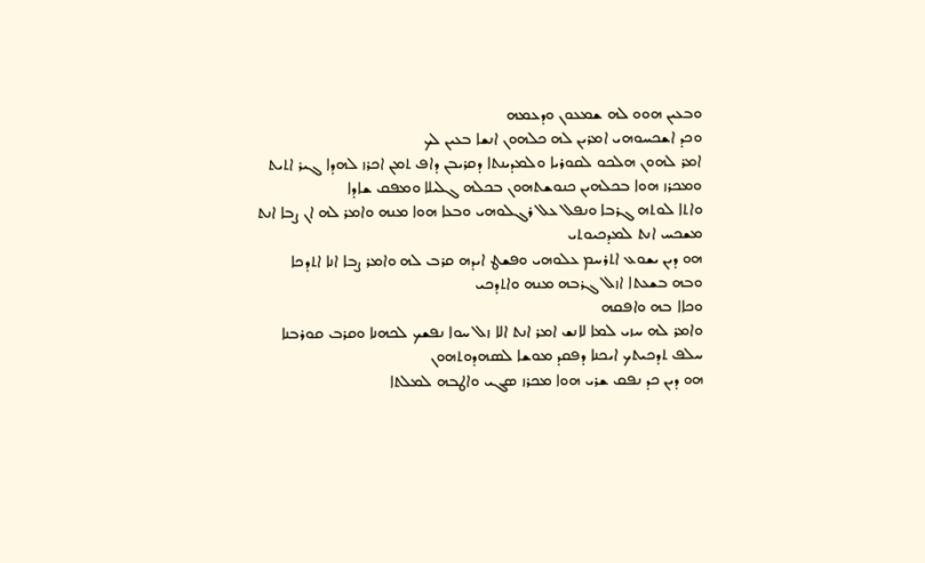ܘܒܥܝܢ ܗܘܘ ܠܗ ܫܡܥܘܢ ܘܕܥܡܗ
ܘܟܕ ܐܫܟܚܘܗܝ ܐܡܪܝܢ ܠܗ ܟܠܗܘܢ ܐܢܫܐ ܒܥܝܢ ܠܟ
ܐܡܪ ܠܗܘܢ ܗܠܟܘ ܠܩܘܪܝܐ ܘܠܡܕܝܢܬܐ ܕܩܪܝܒܢ ܕܐܦ ܬܡܢ ܐܟܪܙ ܠܗܕܐ ܓܝܪ ܐܬܝܬ
ܘܡܟܪܙ ܗܘܐ ܒܟܠܗܝܢ ܟܢܘܫܬܗܘܢ ܒܟܠܗ ܓܠܝܠܐ ܘܡܦܩ ܫܐܕܐ
ܘܐܬܐ ܠܘܬܗ ܓܪܒܐ ܘܢܦܠ ܥܠ ܪܓܠܘܗܝ ܘܒܥܐ ܗܘܐ ܡܢܗ ܘܐܡܪ ܠܗ ܐܢ ܨܒܐ ܐܢܬ ܡܫܟܚ ܐܢܬ ܠܡܕܟܝܘܬܝ
ܗܘ ܕܝܢ ܝܫܘܥ ܐܬܪܚܡ ܥܠܘܗܝ ܘܦܫܛ ܐܝܕܗ ܩܪܒ ܠܗ ܘܐܡܪ ܨܒܐ ܐܢܐ ܐܬܕܟܐ
ܘܒܗ ܒܫܥܬܐ ܐܙܠ ܓܪܒܗ ܡܢܗ ܘܐܬܕܟܝ
ܘܟܐܐ ܒܗ ܘܐܦܩܗ
ܘܐܡܪ ܠܗ ܚܙܝ ܠܡܐ ܠܐܢܫ ܐܡܪ ܐܢܬ ܐܠܐ ܙܠ ܚܘܐ ܢܦܫܟ ܠܟܗܢܐ ܘܩܪܒ ܩܘܪܒܢܐ ܚܠܦ ܬܕܟܝܬܟ ܐܝܟܢܐ ܕܦܩܕ ܡܘܫܐ ܠܤܗܕܘܬܗܘܢ
ܗܘ ܕܝܢ ܟܕ ܢܦܩ ܫܪܝ ܗܘܐ ܡܟܪܙ ܤܓܝ ܘܐܛܒܗ ܠܡܠܬܐ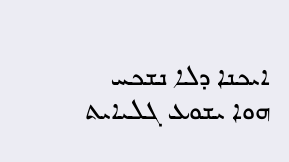ܐܝܟܢܐ ܕܠܐ ܢܫܟܚ ܗܘܐ ܝܫܘܥ ܓܠܝܐܝܬ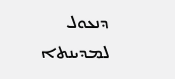ܕܢܥܘܠ ܠܡܕܝܢܬܐ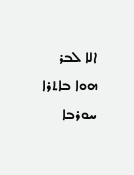ܐܠܐ ܠܒܪ ܗܘܐ ܒܐܬܪܐ ܚܘܪܒܐ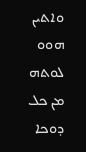ܘܐܬܝܢ ܗܘܘ ܠܘܬܗ ܡܢ ܟܠ ܕܘܟܐ